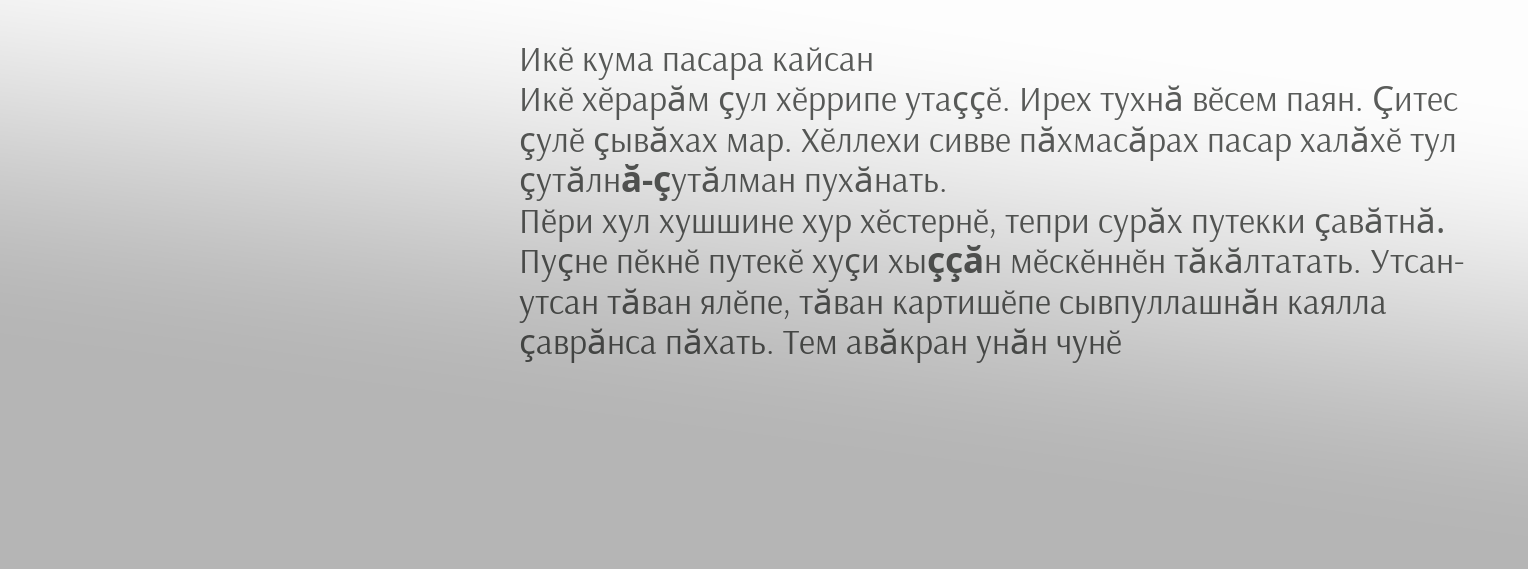Икӗ кума пасара кайсан
Икӗ хӗрарăм çул хӗррипе утаççӗ. Ирех тухнă вӗсем паян. Çитес çулӗ çывăхах мар. Хӗллехи сивве пăхмасăрах пасар халăхӗ тул çутăлнă-çутăлман пухăнать.
Пӗри хул хушшине хур хӗстернӗ, тепри сурăх путекки çавăтнă. Пуçне пӗкнӗ путекӗ хуçи хыççăн мӗскӗннӗн тăкăлтатать. Утсан-утсан тăван ялӗпе, тăван картишӗпе сывпуллашнăн каялла çаврăнса пăхать. Тем авăкран унăн чунӗ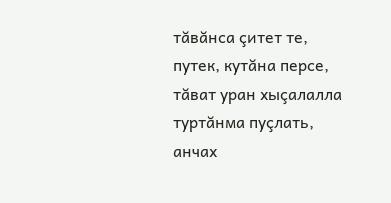тăвăнса çитет те, путек, кутăна персе, тăват уран хыçалалла туртăнма пуçлать, анчах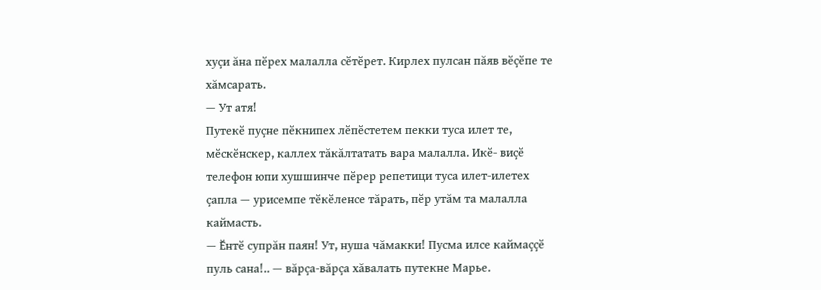хуçи ăна пӗрех малалла сӗтӗрет. Кирлех пулсан пăяв вӗçӗпе те хăмсарать.
— Ут атя!
Путекӗ пуçне пӗкнипех лӗпӗстетем пекки туса илет те, мӗскӗнскер, каллех тăкăлтатать вара малалла. Икӗ- виçӗ телефон юпи хушшинче пӗрер репетици туса илет-илетех çапла — урисемпе тӗкӗленсе тăрать, пӗр утăм та малалла каймасть.
— Ӗнтӗ супрăн паян! Ут, нуша чăмакки! Пусма илсе каймаççӗ пуль сана!.. — вăрçа-вăрçа хăвалать путекне Марье.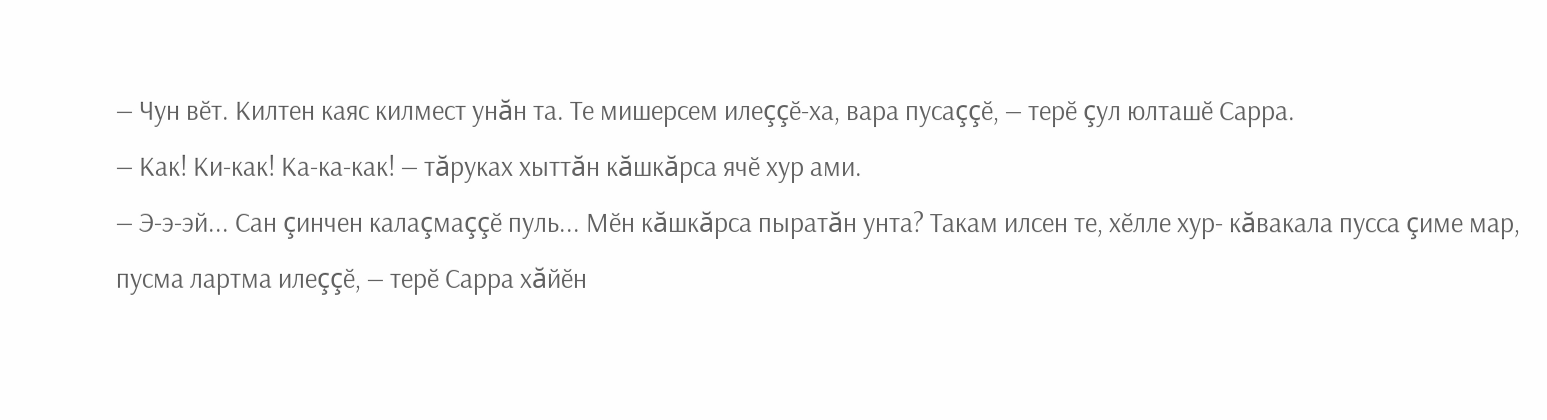— Чун вӗт. Килтен каяс килмест унăн та. Те мишерсем илеççӗ-ха, вара пусаççӗ, — терӗ çул юлташӗ Сарра.
— Как! Ки-как! Ка-ка-как! — тăруках хыттăн кăшкăрса ячӗ хур ами.
— Э-э-эй... Сан çинчен калаçмаççӗ пуль... Мӗн кăшкăрса пыратăн унта? Такам илсен те, хӗлле хур- кăвакала пусса çиме мар, пусма лартма илеççӗ, — терӗ Сарра хăйӗн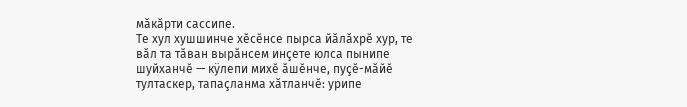мăкăрти сассипе.
Те хул хушшинче хӗсӗнсе пырса йăлăхрӗ хур, те вăл та тăван вырăнсем инçете юлса пынипе шуйханчӗ — кÿлепи михӗ ăшӗнче, пуçӗ-мăйӗ тултаскер, тапаçланма хăтланчӗ: урипе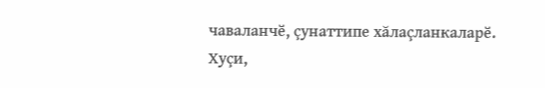чаваланчӗ, çунаттипе хăлаçланкаларӗ. Хуçи,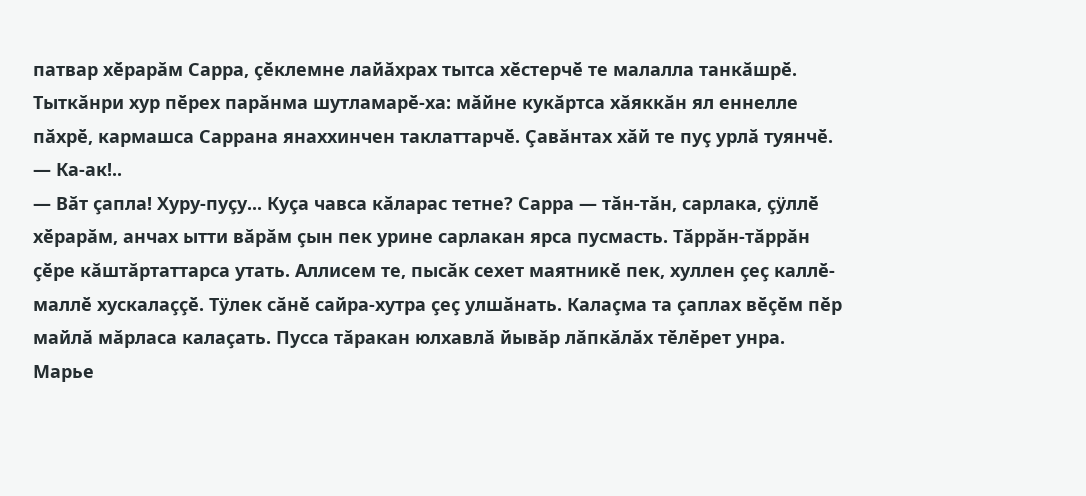патвар хӗрарăм Сарра, çӗклемне лайăхрах тытса хӗстерчӗ те малалла танкăшрӗ. Тыткăнри хур пӗрех парăнма шутламарӗ-ха: мăйне кукăртса хăяккăн ял еннелле пăхрӗ, кармашса Саррана янаххинчен таклаттарчӗ. Çавăнтах хăй те пуç урлă туянчӗ.
— Ка-ак!..
— Вăт çапла! Хуру-пуçу... Куçа чавса кăларас тетне? Сарра — тăн-тăн, сарлака, çÿллӗ хӗрарăм, анчах ытти вăрăм çын пек урине сарлакан ярса пусмасть. Тăррăн-тăррăн çӗре кăштăртаттарса утать. Аллисем те, пысăк сехет маятникӗ пек, хуллен çеç каллӗ-маллӗ хускалаççӗ. Тÿлек сăнӗ сайра-хутра çеç улшăнать. Калаçма та çаплах вӗçӗм пӗр майлă мăрласа калаçать. Пусса тăракан юлхавлă йывăр лăпкăлăх тӗлӗрет унра.
Марье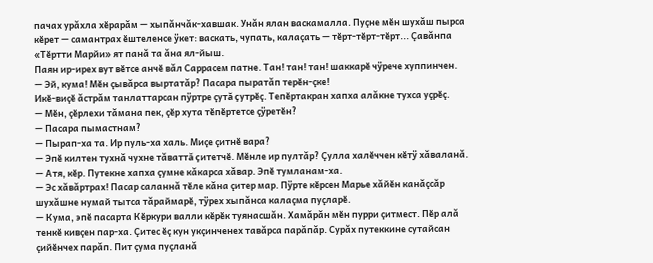пачах урăхла хӗрарăм — хыпăнчăк-хавшак. Унăн ялан васкамалла. Пуçне мӗн шухăш пырса кӗрет — самантрах ӗштеленсе ÿкет: васкать, чупать, калаçать — тӗрт-тӗрт-тӗрт... Çавăнпа «Тӗртти Марйи» ят панă та ăна ял-йыш.
Паян ир-ирех вут вӗтсе анчӗ вăл Саррасем патне. Тан! тан! тан! шаккарӗ чÿрече хуппинчен.
— Эй, кума! Мӗн çывăрса выртатăр? Пасара пыратăп терӗн-çке!
Икӗ-виçӗ ăстрăм танлаттарсан пÿртре çутă çутрӗç. Тепӗртакран хапха алăкне тухса уçрӗç.
— Мӗн, çӗрлехи тăмана пек, çӗр хута тӗпӗртетсе çÿретӗн?
— Пасара пымастнам?
— Пырап-ха та. Ир пуль-ха халь. Миçе çитнӗ вара?
— Эпӗ килтен тухнă чухне тăваттă çитетчӗ. Мӗнле ир пултăр? Çулла халӗччен кӗтÿ хăваланă.
— Атя, кӗр. Путекне хапха çумне кăкарса хăвар. Эпӗ тумланам-ха.
— Эс хăвăртрах! Пасар саланнă тӗле кăна çитер мар. Пÿрте кӗрсен Марье хăйӗн канăçсăр шухăшне нумай тытса тăраймарӗ, тÿрех хыпăнса калаçма пуçларӗ.
— Кума, эпӗ пасарта Кӗркури валли кӗрӗк туянасшăн. Хамăрăн мӗн пурри çитмест. Пӗр алă тенкӗ кивçен пар-ха. Çитес ӗç кун укçинченех тавăрса парăпăр. Сурăх путеккине сутайсан çийӗнчех парăп. Пит çума пуçланă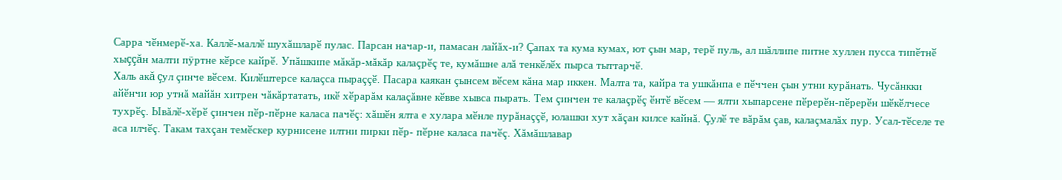Сарра чӗнмерӗ-ха. Каллӗ-маллӗ шухăшларӗ пулас. Парсан начар-и, памасан лайăх-и? Çапах та кума кумах, ют çын мар, терӗ пуль, ал шăллипе питне хуллен пусса типӗтнӗ хыççăн малти пÿртне кӗрсе кайрӗ. Упăшкипе мăкăр-мăкăр калаçрӗç те, кумăшне алă тенкӗлӗх пырса тыттарчӗ.
Халь акă çул çинче вӗсем. Килӗштерсе калаçса пыраççӗ. Пасара каякан çынсем вӗсем кăна мар иккен. Малта та, кайра та ушкăнпа е пӗччен çын утни курăнать. Чусăнкки айӗнчи юр утнă майăн хитрен чăкăртатать, икӗ хӗрарăм калаçăвне кӗвве хывса пырать. Тем çинчен те калаçрӗç ӗнтӗ вӗсем — ялти хыпарсене пӗрерӗн-пӗрерӗн шӗкӗлчесе тухрӗç. Ывăлӗ-хӗрӗ çинчен пӗр-пӗрне каласа пачӗç: хăшӗн ялта е хулара мӗнле пурăнаççӗ, юлашки хут хăçан килсе кайнă. Çулӗ те вăрăм çав, калаçмалăх пур. Усал-тӗселе те аса илчӗç. Такам тахçан темӗскер курнисене илтни пирки пӗр- пӗрне каласа пачӗç. Хăмăшлавар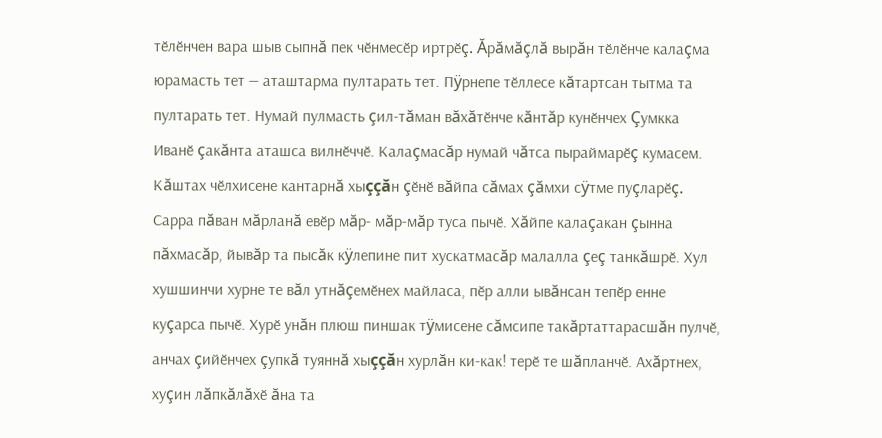тӗлӗнчен вара шыв сыпнă пек чӗнмесӗр иртрӗç. Ăрăмăçлă вырăн тӗлӗнче калаçма юрамасть тет — аташтарма пултарать тет. Пÿрнепе тӗллесе кăтартсан тытма та пултарать тет. Нумай пулмасть çил-тăман вăхăтӗнче кăнтăр кунӗнчех Çумкка Иванӗ çакăнта аташса вилнӗччӗ. Калаçмасăр нумай чăтса пыраймарӗç кумасем.
Кăштах чӗлхисене кантарнă хыççăн çӗнӗ вăйпа сăмах çăмхи сÿтме пуçларӗç. Сарра пăван мăрланă евӗр мăр- мăр-мăр туса пычӗ. Хăйпе калаçакан çынна пăхмасăр, йывăр та пысăк кÿлепине пит хускатмасăр малалла çеç танкăшрӗ. Хул хушшинчи хурне те вăл утнăçемӗнех майласа, пӗр алли ывăнсан тепӗр енне куçарса пычӗ. Хурӗ унăн плюш пиншак тÿмисене сăмсипе такăртаттарасшăн пулчӗ, анчах çийӗнчех çупкă туяннă хыççăн хурлăн ки-как! терӗ те шăпланчӗ. Ахăртнех, хуçин лăпкăлăхӗ ăна та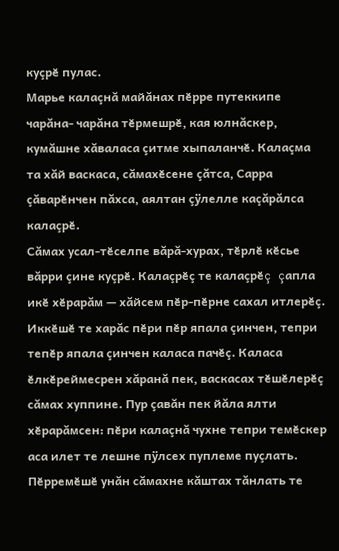куçрӗ пулас.
Марье калаçнă майăнах пӗрре путеккипе чарăна- чарăна тӗрмешрӗ, кая юлнăскер, кумăшне хăваласа çитме хыпаланчӗ. Калаçма та хăй васкаса, сăмахӗсене çăтса, Сарра çăварӗнчен пăхса, аялтан çÿлелле каçăрăлса калаçрӗ.
Сăмах усал-тӗселпе вăрă-хурах, тӗрлӗ кӗсье вăрри çине куçрӗ. Калаçрӗç те калаçрӗç çапла икӗ хӗрарăм — хăйсем пӗр-пӗрне сахал итлерӗç. Иккӗшӗ те харăс пӗри пӗр япала çинчен, тепри тепӗр япала çинчен каласа пачӗç. Каласа ӗлкӗреймесрен хăранă пек, васкасах тӗшӗлерӗç сăмах хуппине. Пур çавăн пек йăла ялти хӗрарăмсен: пӗри калаçнă чухне тепри темӗскер аса илет те лешне пÿлсех пуплеме пуçлать. Пӗрремӗшӗ унăн сăмахне кăштах тăнлать те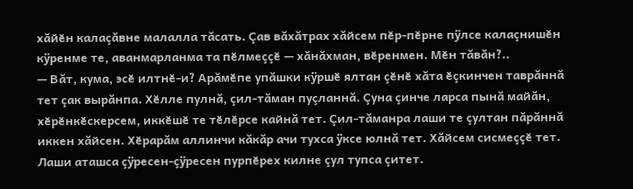хăйӗн калаçăвне малалла тăсать. Çав вăхăтрах хăйсем пӗр-пӗрне пÿлсе калаçнишӗн кÿренме те, аванмарланма та пӗлмеççӗ — хăнăхман, вӗренмен. Мӗн тăвăн?..
— Вăт, кума, эсӗ илтнӗ-и? Арăмӗпе упăшки кÿршӗ ялтан çӗнӗ хăта ӗçкинчен таврăннă тет çак вырăнпа. Хӗлле пулнă, çил-тăман пуçланнă. Çуна çинче ларса пынă майăн, хӗрӗнкӗскерсем, иккӗшӗ те тӗлӗрсе кайнă тет. Çил-тăманра лаши те çултан пăрăннă иккен хăйсен. Хӗрарăм аллинчи кăкăр ачи тухса ÿксе юлнă тет. Хăйсем сисмеççӗ тет. Лаши аташса çÿресен-çÿресен пурпӗрех килне çул тупса çитет.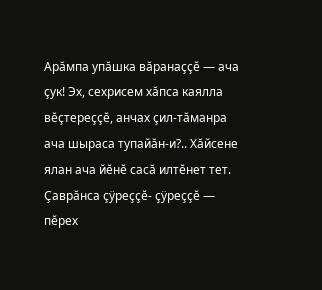Арăмпа упăшка вăранаççӗ — ача çук! Эх, сехрисем хăпса каялла вӗçтереççӗ, анчах çил-тăманра ача шыраса тупайăн-и?.. Хăйсене ялан ача йӗнӗ сасă илтӗнет тет. Çаврăнса çÿреççӗ- çÿреççӗ — пӗрех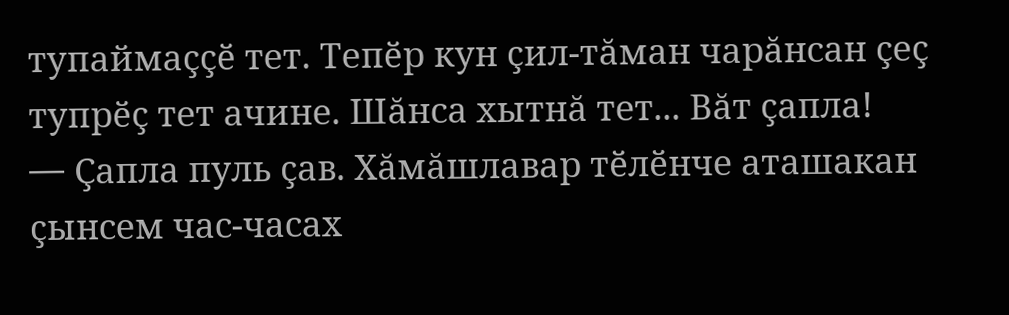тупаймаççӗ тет. Тепӗр кун çил-тăман чарăнсан çеç тупрӗç тет ачине. Шăнса хытнă тет... Вăт çапла!
— Çапла пуль çав. Хăмăшлавар тӗлӗнче аташакан çынсем час-часах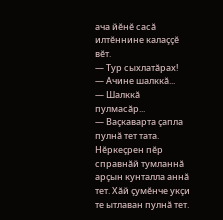ача йӗнӗ сасă илтӗннине калаççӗ вӗт.
— Тур сыхлатăрах!
— Ачине шалккă...
— Шалккă пулмасăр...
— Ваçкаварта çапла пулнă тет тата. Нӗркеçрен пӗр справнăй тумланнă арçын кунталла аннă тет. Хăй çумӗнче укçи те ытлаван пулнă тет.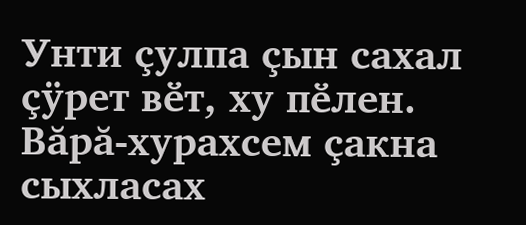Унти çулпа çын сахал çÿрет вӗт, ху пӗлен. Вăрă-хурахсем çакна сыхласах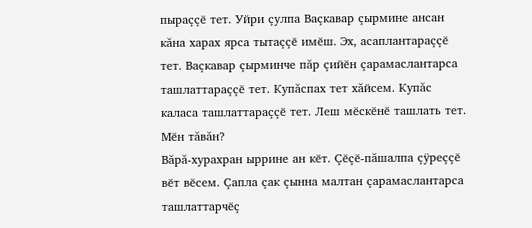пыраççӗ тет. Уйри çулпа Ваçкавар çырмине ансан кăна харах ярса тытаççӗ имӗш. Эх, асаплантараççӗ тет. Ваçкавар çырминче пăр çийӗн çарамаслантарса ташлаттараççӗ тет. Купăспах тет хăйсем. Купăс каласа ташлаттараççӗ тет. Леш мӗскӗнӗ ташлать тет. Мӗн тăвăн?
Вăрă-хурахран ыррине ан кӗт. Çӗçӗ-пăшалпа çÿреççӗ вӗт вӗсем. Çапла çак çынна малтан çарамаслантарса ташлаттарчӗç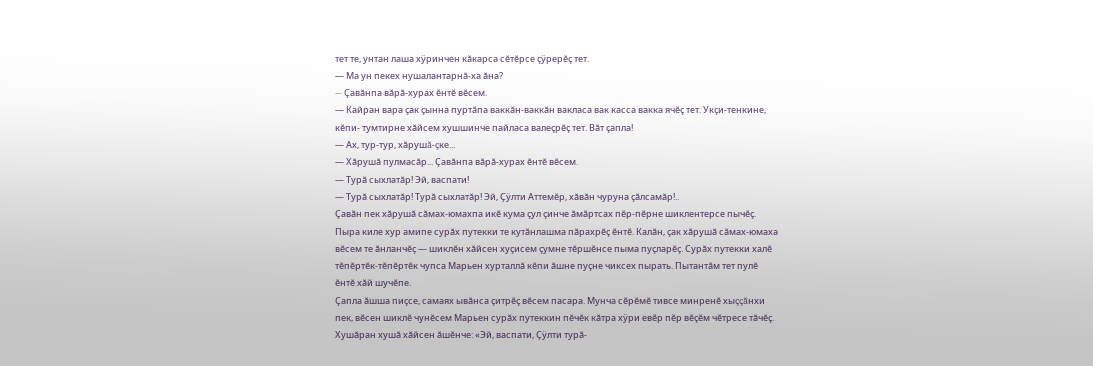тет те, унтан лаша хÿринчен кăкарса сӗтӗрсе çÿрерӗç тет.
— Ма ун пекех нушалантарнă-ха ăна?
— Çавăнпа вăрă-хурах ӗнтӗ вӗсем.
— Кайран вара çак çынна пуртăпа ваккăн-ваккăн вакласа вак касса вакка ячӗç тет. Укçи-тенкине, кӗпи- тумтирне хăйсем хушшинче пайласа валеçрӗç тет. Вăт çапла!
— Ах, тур-тур, хăрушă-çке...
— Хăрушă пулмасăр... Çавăнпа вăрă-хурах ӗнтӗ вӗсем.
— Турă сыхлатăр! Эй, васпати!
— Турă сыхлатăр! Турă сыхлатăр! Эй, Çÿлти Аттемӗр, хăвăн чуруна çăлсамăр!..
Çавăн пек хăрушă сăмах-юмахпа икӗ кума çул çинче ăмăртсах пӗр-пӗрне шиклентерсе пычӗç. Пыра киле хур амипе сурăх путекки те кутăнлашма пăрахрӗç ӗнтӗ. Калăн, çак хăрушă сăмах-юмаха вӗсем те ăнланчӗç — шиклӗн хăйсен хуçисем çумне тӗршӗнсе пыма пуçларӗç. Сурăх путекки халӗ тӗпӗртӗк-тӗпӗртӗк чупса Марьен хурталлă кӗпи ăшне пуçне чиксех пырать. Пытантăм тет пулӗ ӗнтӗ хăй шучӗпе.
Çапла ăшша пиçсе, самаях ывăнса çитрӗç вӗсем пасара. Мунча сӗрӗмӗ тивсе минренӗ хыççăнхи пек, вӗсен шиклӗ чунӗсем Марьен сурăх путеккин пӗчӗк кăтра хÿри евӗр пӗр вӗçӗм чӗтресе тăчӗç. Хушăран хушă хăйсен ăшӗнче: «Эй, васпати, Çÿлти турă-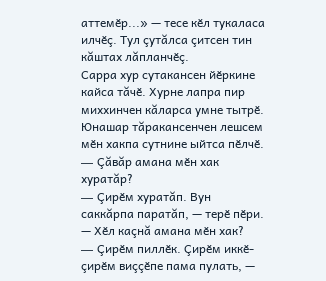аттемӗр...» — тесе кӗл тукаласа илчӗç. Тул çутăлса çитсен тин кăштах лăпланчӗç.
Сарра хур сутакансен йӗркине кайса тăчӗ. Хурне лапра пир миххинчен кăларса умне тытрӗ. Юнашар тăракансенчен лешсем мӗн хакпа сутнине ыйтса пӗлчӗ.
— Çăвăр амана мӗн хак хуратăр?
— Çирӗм хуратăп. Вун саккăрпа паратăп, — терӗ пӗри.
— Хӗл каçнă амана мӗн хак?
— Çирӗм пиллӗк. Çирӗм иккӗ-çирӗм виççӗпе пама пулать, —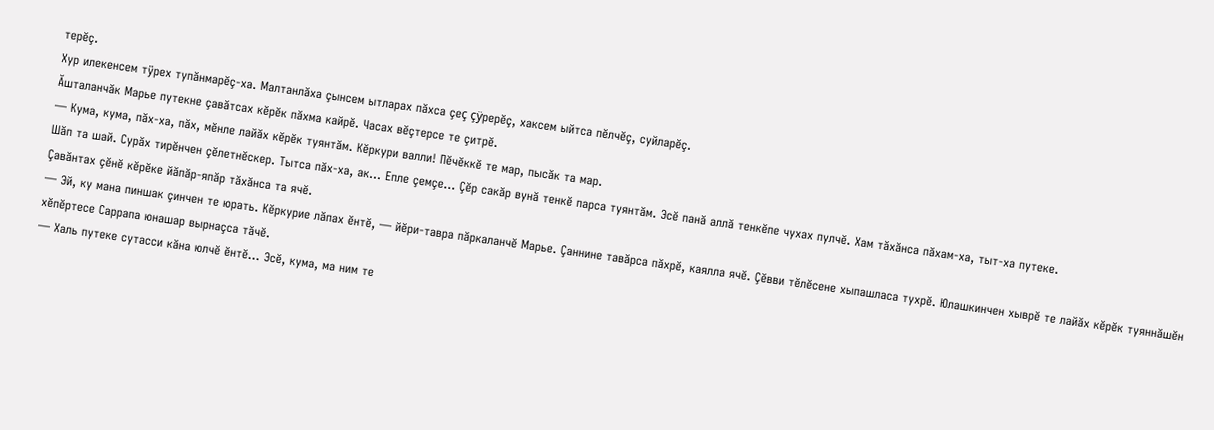терӗç.
Хур илекенсем тÿрех тупăнмарӗç-ха. Малтанлăха çынсем ытларах пăхса çеç çÿрерӗç, хаксем ыйтса пӗлчӗç, суйларӗç.
Ăшталанчăк Марье путекне çавăтсах кӗрӗк пăхма кайрӗ. Часах вӗçтерсе те çитрӗ.
— Кума, кума, пăх-ха, пăх, мӗнле лайăх кӗрӗк туянтăм. Кӗркури валли! Пӗчӗккӗ те мар, пысăк та мар.
Шăп та шай. Сурăх тирӗнчен çӗлетнӗскер. Тытса пăх-ха, ак... Епле çемçе... Çӗр сакăр вунă тенкӗ парса туянтăм. Эсӗ панă аллă тенкӗпе чухах пулчӗ. Хам тăхăнса пăхам-ха, тыт-ха путеке.
Çавăнтах çӗнӗ кӗрӗке йăпăр-япăр тăхăнса та ячӗ.
— Эй, ку мана пиншак çинчен те юрать. Кӗркурие лăпах ӗнтӗ, — йӗри-тавра пăркаланчӗ Марье. Çаннине тавăрса пăхрӗ, каялла ячӗ. Çӗвви тӗлӗсене хыпашласа тухрӗ. Юлашкинчен хыврӗ те лайăх кӗрӗк туяннăшӗн хӗпӗртесе Саррапа юнашар вырнаçса тăчӗ.
— Халь путеке сутасси кăна юлчӗ ӗнтӗ... Эсӗ, кума, ма ним те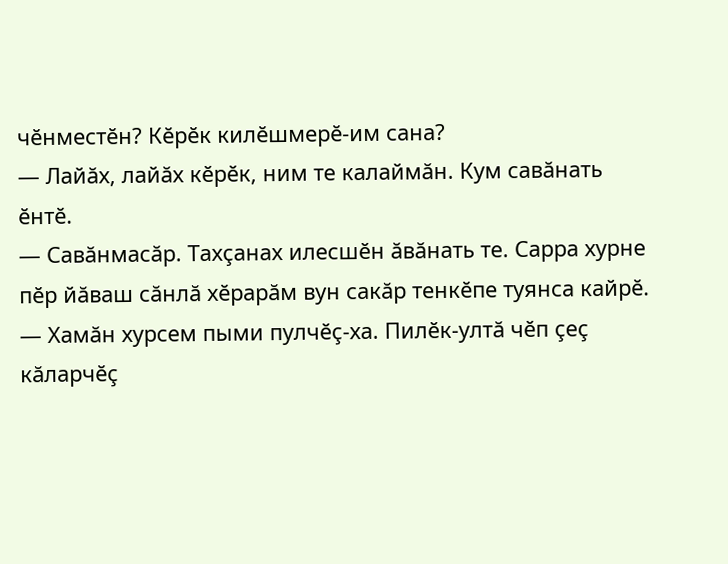чӗнместӗн? Кӗрӗк килӗшмерӗ-им сана?
— Лайăх, лайăх кӗрӗк, ним те калаймăн. Кум савăнать ӗнтӗ.
— Савăнмасăр. Тахçанах илесшӗн ăвăнать те. Сарра хурне пӗр йăваш сăнлă хӗрарăм вун сакăр тенкӗпе туянса кайрӗ.
— Хамăн хурсем пыми пулчӗç-ха. Пилӗк-ултă чӗп çеç кăларчӗç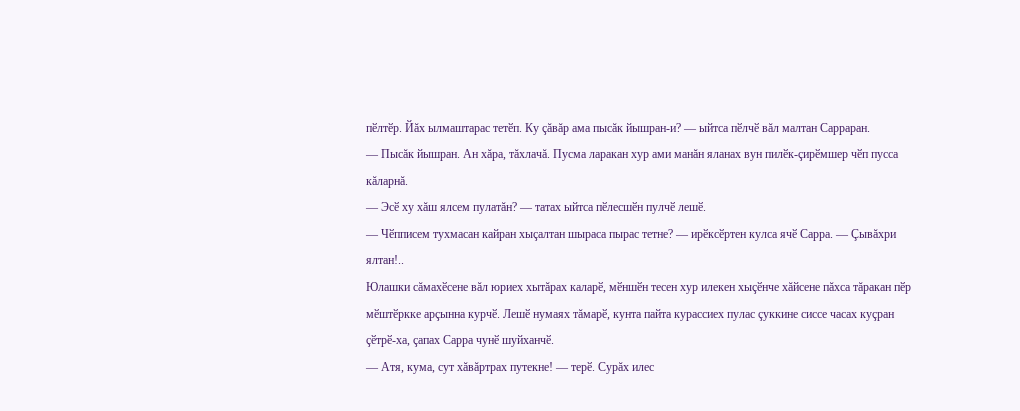пӗлтӗр. Йăх ылмаштарас тетӗп. Ку çăвăр ама пысăк йышран-и? — ыйтса пӗлчӗ вăл малтан Сарраран.
— Пысăк йышран. Ан хăра, тăхлачă. Пусма ларакан хур ами манăн яланах вун пилӗк-çирӗмшер чӗп пусса кăларнă.
— Эсӗ ху хăш ялсем пулатăн? — татах ыйтса пӗлесшӗн пулчӗ лешӗ.
— Чӗпписем тухмасан кайран хыçалтан шыраса пырас тетне? — ирӗксӗртен кулса ячӗ Сарра. — Çывăхри ялтан!..
Юлашки сăмахӗсене вăл юриех хытăрах каларӗ, мӗншӗн тесен хур илекен хыçӗнче хăйсене пăхса тăракан пӗр мӗштӗркке арçынна курчӗ. Лешӗ нумаях тăмарӗ, кунта пайта курассиех пулас çуккине сиссе часах куçран çӗтрӗ-ха, çапах Сарра чунӗ шуйханчӗ.
— Атя, кума, сут хăвăртрах путекне! — терӗ. Сурăх илес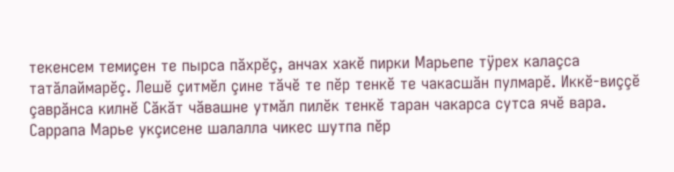текенсем темиçен те пырса пăхрӗç, анчах хакӗ пирки Марьепе тÿрех калаçса татăлаймарӗç. Лешӗ çитмӗл çине тăчӗ те пӗр тенкӗ те чакасшăн пулмарӗ. Иккӗ-виççӗ çаврăнса килнӗ Сăкăт чăвашне утмăл пилӗк тенкӗ таран чакарса сутса ячӗ вара.
Саррапа Марье укçисене шалалла чикес шутпа пӗр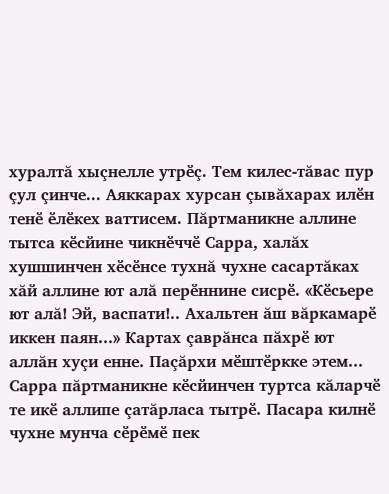хуралтă хыçнелле утрӗç. Тем килес-тăвас пур çул çинче... Аяккарах хурсан çывăхарах илӗн тенӗ ӗлӗкех ваттисем. Пăртманикне аллине тытса кӗсйине чикнӗччӗ Сарра, халăх хушшинчен хӗсӗнсе тухнă чухне сасартăках хăй аллине ют алă перӗннине сисрӗ. «Кӗсьере ют алă! Эй, васпати!.. Ахальтен ăш вăркамарӗ иккен паян...» Картах çаврăнса пăхрӗ ют аллăн хуçи енне. Паçăрхи мӗштӗркке этем... Сарра пăртманикне кӗсйинчен туртса кăларчӗ те икӗ аллипе çатăрласа тытрӗ. Пасара килнӗ чухне мунча сӗрӗмӗ пек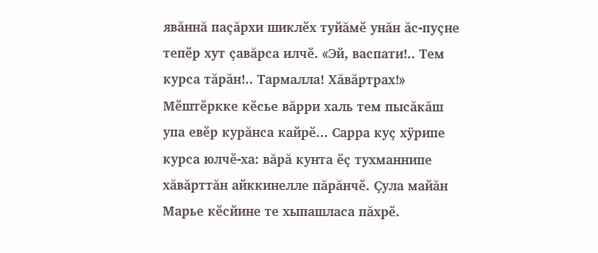явăннă паçăрхи шиклӗх туйăмӗ унăн ăс-пуçне тепӗр хут çавăрса илчӗ. «Эй, васпати!.. Тем курса тăрăн!.. Тармалла! Хăвăртрах!» Мӗштӗркке кӗсье вăрри халь тем пысăкăш упа евӗр курăнса кайрӗ... Сарра куç хÿрипе курса юлчӗ-ха: вăрă кунта ӗç тухманнипе хăвăрттăн айккинелле пăрăнчӗ. Çула майăн Марье кӗсйине те хыпашласа пăхрӗ.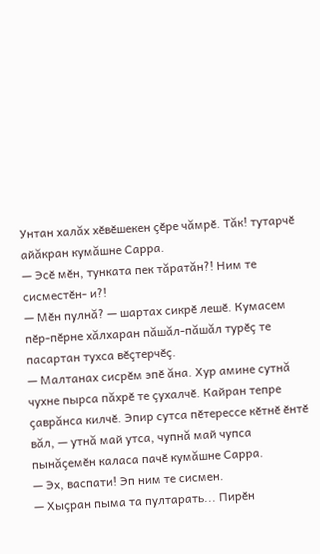Унтан халăх хӗвӗшекен çӗре чăмрӗ. Тăк! тутарчӗ айăкран кумăшне Сарра.
— Эсӗ мӗн, тунката пек тăратăн?! Ним те сисместӗн- и?!
— Мӗн пулнă? — шартах сикрӗ лешӗ. Кумасем пӗр-пӗрне хăлхаран пăшăл-пăшăл турӗç те пасартан тухса вӗçтерчӗç.
— Малтанах сисрӗм эпӗ ăна. Хур амине сутнă чухне пырса пăхрӗ те çухалчӗ. Кайран тепре çаврăнса килчӗ. Эпир сутса пӗтерессе кӗтнӗ ӗнтӗ вăл, — утнă май утса, чупнă май чупса пынăçемӗн каласа пачӗ кумăшне Сарра.
— Эх, васпати! Эп ним те сисмен.
— Хыçран пыма та пултарать... Пирӗн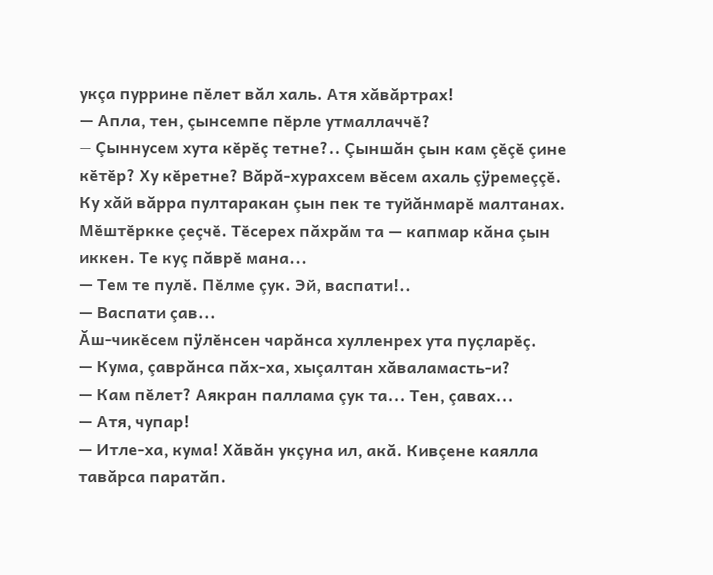укçа пуррине пӗлет вăл халь. Атя хăвăртрах!
— Апла, тен, çынсемпе пӗрле утмаллаччӗ?
— Çыннусем хута кӗрӗç тетне?.. Çыншăн çын кам çӗçӗ çине кӗтӗр? Ху кӗретне? Вăрă-хурахсем вӗсем ахаль çÿремеççӗ. Ку хăй вăрра пултаракан çын пек те туйăнмарӗ малтанах. Мӗштӗркке çеçчӗ. Тӗсерех пăхрăм та — капмар кăна çын иккен. Те куç пăврӗ мана...
— Тем те пулӗ. Пӗлме çук. Эй, васпати!..
— Васпати çав...
Ăш-чикӗсем пÿлӗнсен чарăнса хулленрех ута пуçларӗç.
— Кума, çаврăнса пăх-ха, хыçалтан хăваламасть-и?
— Кам пӗлет? Аякран паллама çук та... Тен, çавах...
— Атя, чупар!
— Итле-ха, кума! Хăвăн укçуна ил, акă. Кивçене каялла тавăрса паратăп.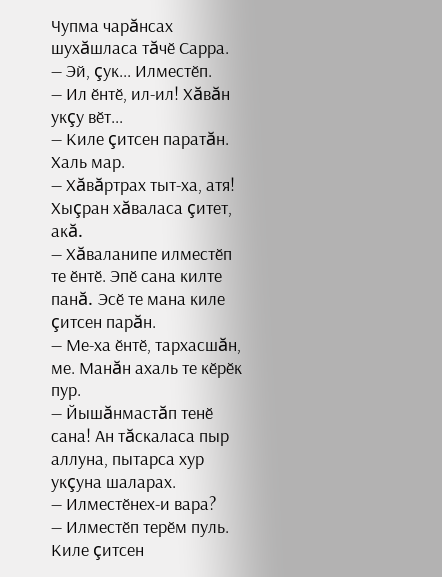Чупма чарăнсах шухăшласа тăчӗ Сарра.
— Эй, çук... Илместӗп.
— Ил ӗнтӗ, ил-ил! Хăвăн укçу вӗт...
— Киле çитсен паратăн. Халь мар.
— Хăвăртрах тыт-ха, атя! Хыçран хăваласа çитет, акă.
— Хăваланипе илместӗп те ӗнтӗ. Эпӗ сана килте панă. Эсӗ те мана киле çитсен парăн.
— Ме-ха ӗнтӗ, тархасшăн, ме. Манăн ахаль те кӗрӗк пур.
— Йышăнмастăп тенӗ сана! Ан тăскаласа пыр аллуна, пытарса хур укçуна шаларах.
— Илместӗнех-и вара?
— Илместӗп терӗм пуль. Киле çитсен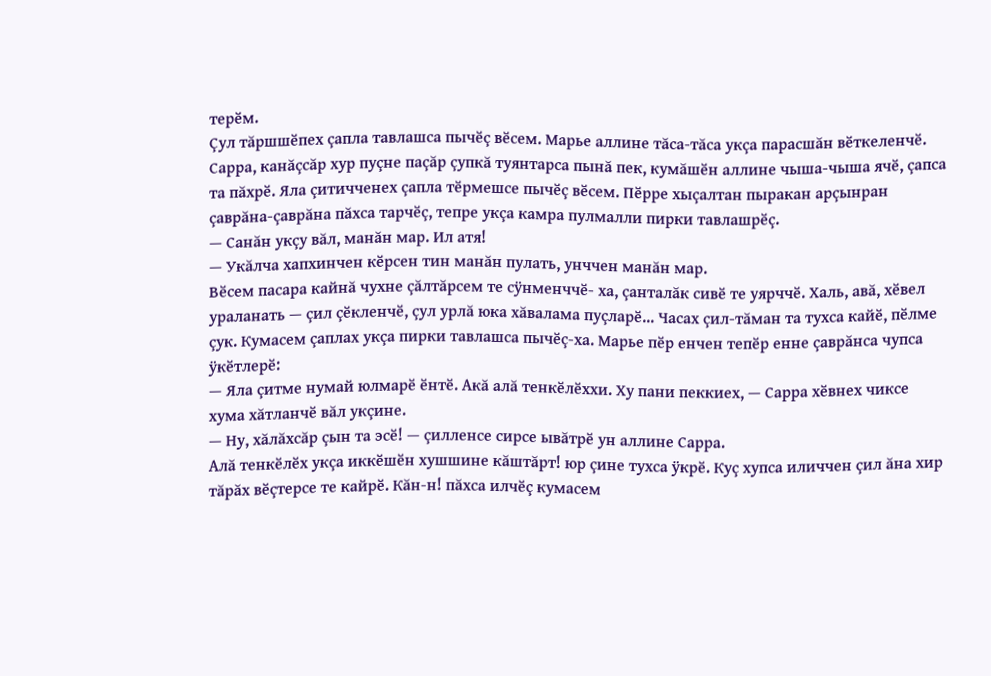терӗм.
Çул тăршшӗпех çапла тавлашса пычӗç вӗсем. Марье аллине тăса-тăса укçа парасшăн вӗткеленчӗ. Сарра, канăçсăр хур пуçне паçăр çупкă туянтарса пынă пек, кумăшӗн аллине чыша-чыша ячӗ, çапса та пăхрӗ. Яла çитичченех çапла тӗрмешсе пычӗç вӗсем. Пӗрре хыçалтан пыракан арçынран çаврăна-çаврăна пăхса тарчӗç, тепре укçа камра пулмалли пирки тавлашрӗç.
— Санăн укçу вăл, манăн мар. Ил атя!
— Укăлча хапхинчен кӗрсен тин манăн пулать, унччен манăн мар.
Вӗсем пасара кайнă чухне çăлтăрсем те сÿнменччӗ- ха, çанталăк сивӗ те уярччӗ. Халь, авă, хӗвел ураланать — çил çӗкленчӗ, çул урлă юка хăвалама пуçларӗ... Часах çил-тăман та тухса кайӗ, пӗлме çук. Кумасем çаплах укçа пирки тавлашса пычӗç-ха. Марье пӗр енчен тепӗр енне çаврăнса чупса ÿкӗтлерӗ:
— Яла çитме нумай юлмарӗ ӗнтӗ. Акă алă тенкӗлӗххи. Ху пани пеккиех, — Сарра хӗвнех чиксе хума хăтланчӗ вăл укçине.
— Ну, хăлăхсăр çын та эсӗ! — çилленсе сирсе ывăтрӗ ун аллине Сарра.
Алă тенкӗлӗх укçа иккӗшӗн хушшине кăштăрт! юр çине тухса ÿкрӗ. Куç хупса иличчен çил ăна хир тăрăх вӗçтерсе те кайрӗ. Кăн-н! пăхса илчӗç кумасем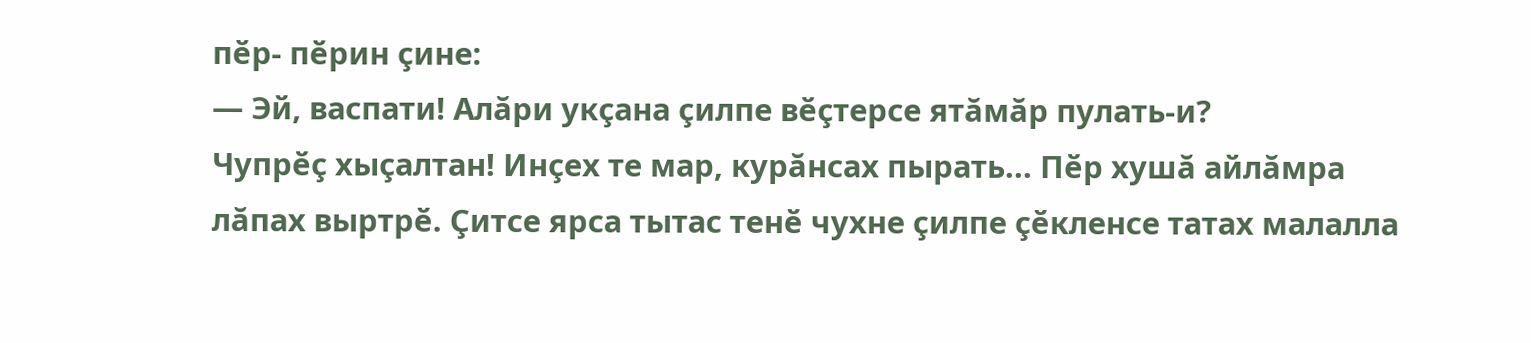пӗр- пӗрин çине:
— Эй, васпати! Алăри укçана çилпе вӗçтерсе ятăмăр пулать-и?
Чупрӗç хыçалтан! Инçех те мар, курăнсах пырать... Пӗр хушă айлăмра лăпах выртрӗ. Çитсе ярса тытас тенӗ чухне çилпе çӗкленсе татах малалла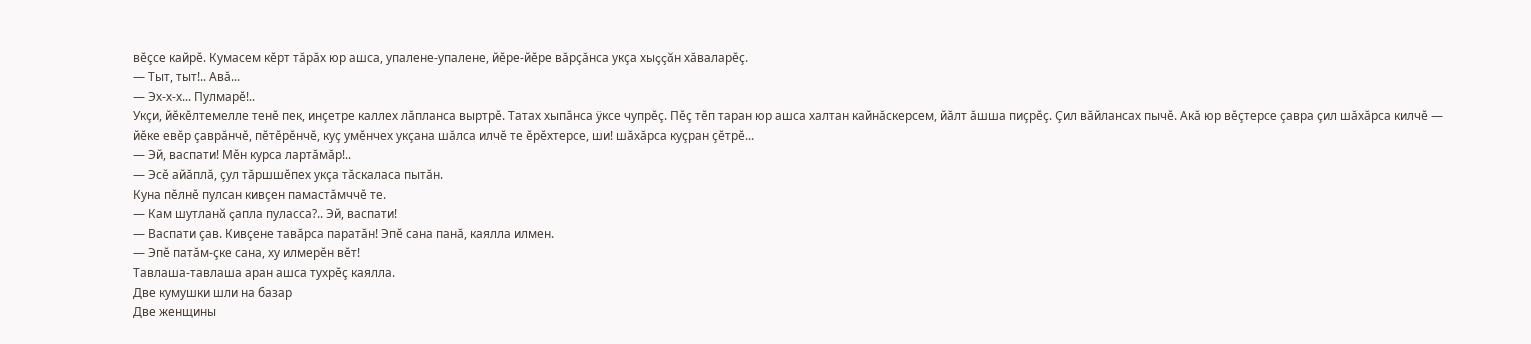вӗçсе кайрӗ. Кумасем кӗрт тăрăх юр ашса, упалене-упалене, йӗре-йӗре вăрçăнса укçа хыççăн хăваларӗç.
— Тыт, тыт!.. Авă...
— Эх-х-х... Пулмарӗ!..
Укçи, йӗкӗлтемелле тенӗ пек, инçетре каллех лăпланса выртрӗ. Татах хыпăнса ÿксе чупрӗç. Пӗç тӗп таран юр ашса халтан кайнăскерсем, йăлт ăшша пиçрӗç. Çил вăйлансах пычӗ. Акă юр вӗçтерсе çавра çил шăхăрса килчӗ — йӗке евӗр çаврăнчӗ, пӗтӗрӗнчӗ, куç умӗнчех укçана шăлса илчӗ те ӗрӗхтерсе, ши! шăхăрса куçран çӗтрӗ...
— Эй, васпати! Мӗн курса лартăмăр!..
— Эсӗ айăплă, çул тăршшӗпех укçа тăскаласа пытăн.
Куна пӗлнӗ пулсан кивçен памастăмччӗ те.
— Кам шутланă çапла пуласса?.. Эй, васпати!
— Васпати çав. Кивçене тавăрса паратăн! Эпӗ сана панă, каялла илмен.
— Эпӗ патăм-çке сана, ху илмерӗн вӗт!
Тавлаша-тавлаша аран ашса тухрӗç каялла.
Две кумушки шли на базар
Две женщины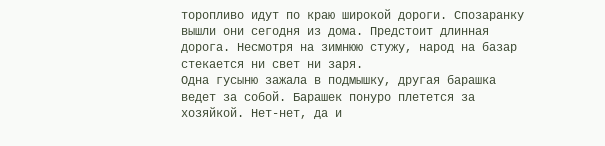торопливо идут по краю широкой дороги. Спозаранку вышли они сегодня из дома. Предстоит длинная дорога. Несмотря на зимнюю стужу, народ на базар стекается ни свет ни заря.
Одна гусыню зажала в подмышку, другая барашка ведет за собой. Барашек понуро плетется за хозяйкой. Нет-нет, да и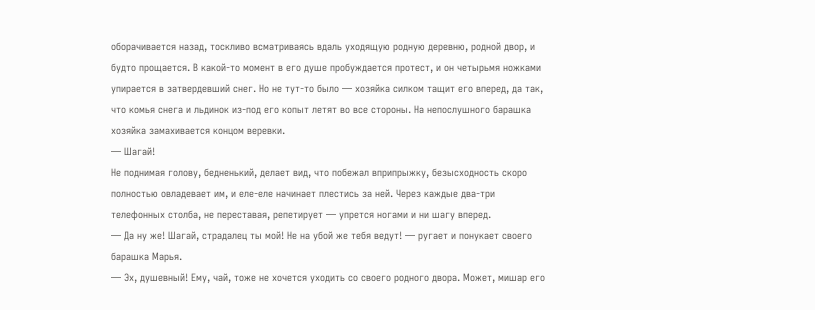оборачивается назад, тоскливо всматриваясь вдаль уходящую родную деревню, родной двор, и будто прощается. В какой-то момент в его душе пробуждается протест, и он четырьмя ножками упирается в затвердевший снег. Но не тут-то было — хозяйка силком тащит его вперед, да так, что комья снега и льдинок из-под его копыт летят во все стороны. На непослушного барашка хозяйка замахивается концом веревки.
— Шагай!
Не поднимая голову, бедненький, делает вид, что побежал вприпрыжку, безысходность скоро полностью овладевает им, и еле-еле начинает плестись за ней. Через каждые два-три телефонных столба, не переставая, репетирует — упрется ногами и ни шагу вперед.
— Да ну же! Шагай, страдалец ты мой! Не на убой же тебя ведут! — ругает и понукает своего барашка Марья.
— Эх, душевный! Ему, чай, тоже не хочется уходить со своего родного двора. Может, мишар его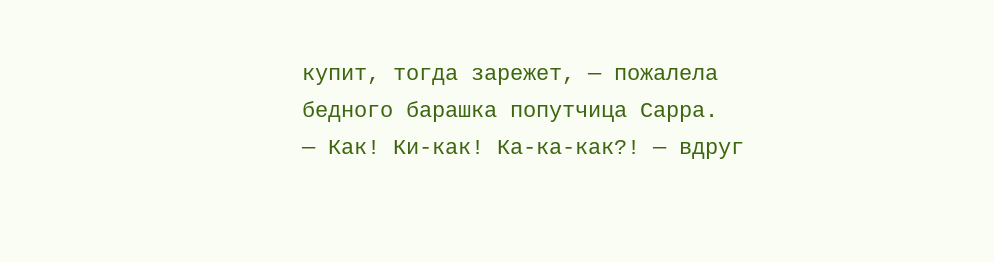купит, тогда зарежет, — пожалела бедного барашка попутчица Сарра.
— Как! Ки-как! Ка-ка-как?! — вдруг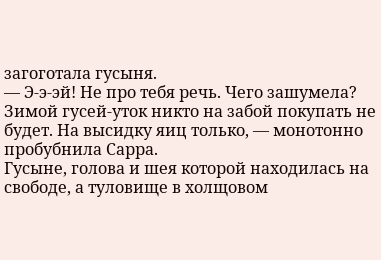загоготала гусыня.
— Э-э-эй! Не про тебя речь. Чего зашумела? Зимой гусей-уток никто на забой покупать не будет. На высидку яиц только, — монотонно пробубнила Сарра.
Гусыне, голова и шея которой находилась на свободе, а туловище в холщовом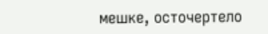мешке, осточертело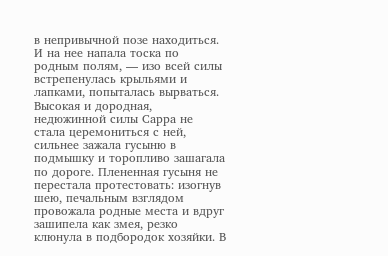в непривычной позе находиться. И на нее напала тоска по родным полям, — изо всей силы встрепенулась крыльями и лапками, попыталась вырваться. Высокая и дородная, недюжинной силы Сарра не стала церемониться с ней, сильнее зажала гусыню в подмышку и торопливо зашагала по дороге. Плененная гусыня не перестала протестовать: изогнув шею, печальным взглядом провожала родные места и вдруг зашипела как змея, резко клюнула в подбородок хозяйки. В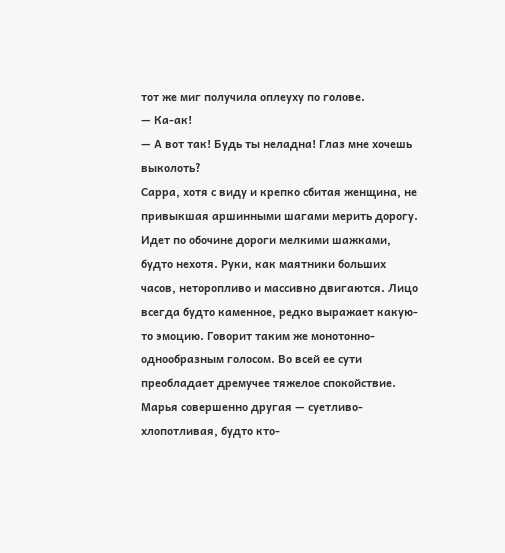тот же миг получила оплеуху по голове.
— Ка-ак!
— А вот так! Будь ты неладна! Глаз мне хочешь выколоть?
Сарра, хотя с виду и крепко сбитая женщина, не привыкшая аршинными шагами мерить дорогу. Идет по обочине дороги мелкими шажками, будто нехотя. Руки, как маятники больших часов, неторопливо и массивно двигаются. Лицо всегда будто каменное, редко выражает какую-то эмоцию. Говорит таким же монотонно-однообразным голосом. Во всей ее сути преобладает дремучее тяжелое спокойствие.
Марья совершенно другая — суетливо-хлопотливая, будто кто-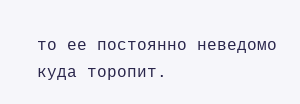то ее постоянно неведомо куда торопит.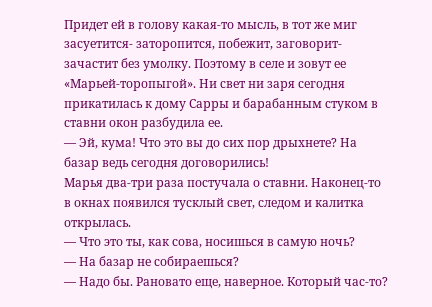Придет ей в голову какая-то мысль, в тот же миг засуетится- заторопится, побежит, заговорит-зачастит без умолку. Поэтому в селе и зовут ее «Марьей-торопыгой». Ни свет ни заря сегодня прикатилась к дому Сарры и барабанным стуком в ставни окон разбудила ее.
— Эй, кума! Что это вы до сих пор дрыхнете? На базар ведь сегодня договорились!
Марья два-три раза постучала о ставни. Наконец-то в окнах появился тусклый свет, следом и калитка открылась.
— Что это ты, как сова, носишься в самую ночь?
— На базар не собираешься?
— Надо бы. Рановато еще, наверное. Который час-то?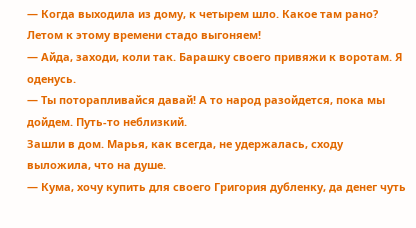— Когда выходила из дому, к четырем шло. Какое там рано? Летом к этому времени стадо выгоняем!
— Айда, заходи, коли так. Барашку своего привяжи к воротам. Я оденусь.
— Ты поторапливайся давай! А то народ разойдется, пока мы дойдем. Путь-то неблизкий.
Зашли в дом. Марья, как всегда, не удержалась, сходу выложила, что на душе.
— Кума, хочу купить для своего Григория дубленку, да денег чуть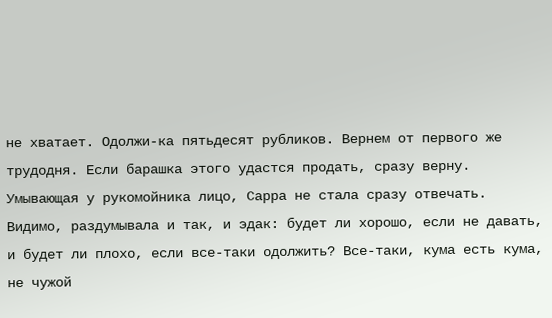не хватает. Одолжи-ка пятьдесят рубликов. Вернем от первого же трудодня. Если барашка этого удастся продать, сразу верну. Умывающая у рукомойника лицо, Сарра не стала сразу отвечать. Видимо, раздумывала и так, и эдак: будет ли хорошо, если не давать, и будет ли плохо, если все-таки одолжить? Все-таки, кума есть кума, не чужой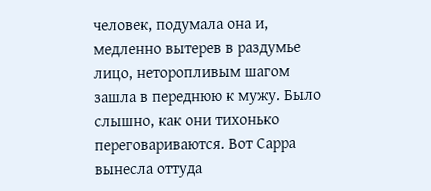человек, подумала она и, медленно вытерев в раздумье лицо, неторопливым шагом зашла в переднюю к мужу. Было слышно, как они тихонько переговариваются. Вот Сарра вынесла оттуда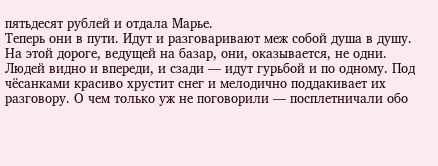пятьдесят рублей и отдала Марье.
Теперь они в пути. Идут и разговаривают меж собой душа в душу. На этой дороге, ведущей на базар, они, оказывается, не одни. Людей видно и впереди, и сзади — идут гурьбой и по одному. Под чёсанками красиво хрустит снег и мелодично поддакивает их разговору. О чем только уж не поговорили — посплетничали обо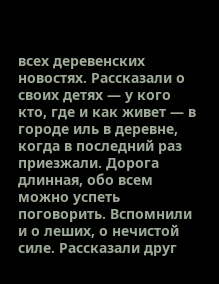всех деревенских новостях. Рассказали о своих детях — у кого кто, где и как живет — в городе иль в деревне, когда в последний раз приезжали. Дорога длинная, обо всем можно успеть поговорить. Вспомнили и о леших, о нечистой силе. Рассказали друг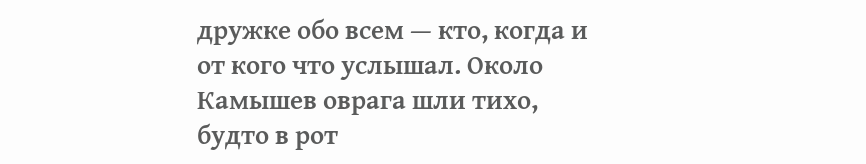дружке обо всем — кто, когда и от кого что услышал. Около Камышев оврага шли тихо, будто в рот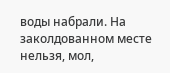воды набрали. На заколдованном месте нельзя, мол,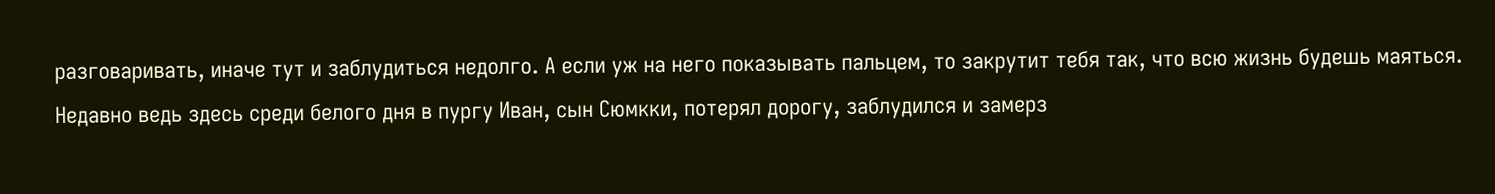разговаривать, иначе тут и заблудиться недолго. А если уж на него показывать пальцем, то закрутит тебя так, что всю жизнь будешь маяться. Недавно ведь здесь среди белого дня в пургу Иван, сын Сюмкки, потерял дорогу, заблудился и замерз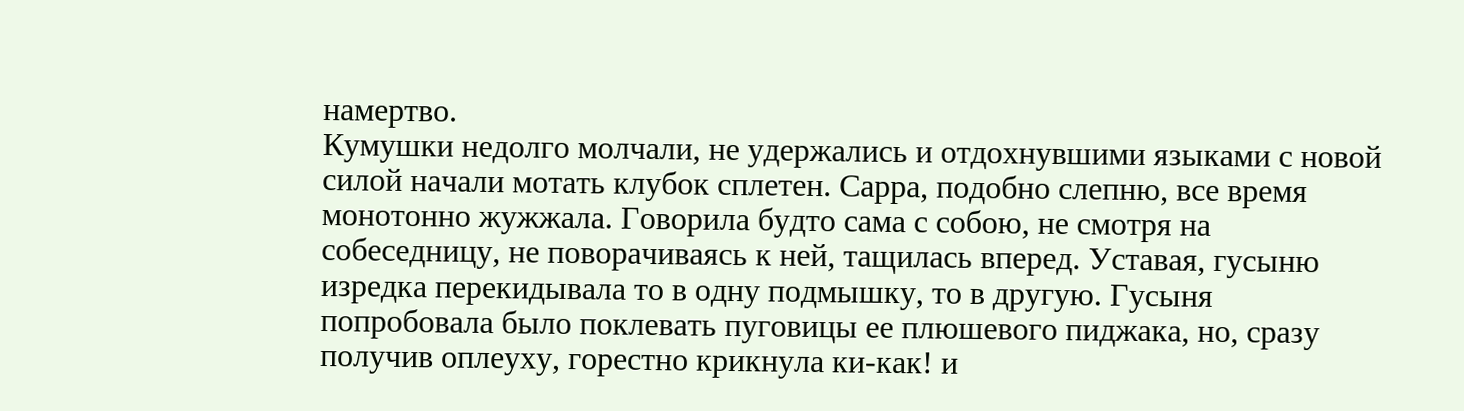намертво.
Кумушки недолго молчали, не удержались и отдохнувшими языками с новой силой начали мотать клубок сплетен. Сарра, подобно слепню, все время монотонно жужжала. Говорила будто сама с собою, не смотря на собеседницу, не поворачиваясь к ней, тащилась вперед. Уставая, гусыню изредка перекидывала то в одну подмышку, то в другую. Гусыня попробовала было поклевать пуговицы ее плюшевого пиджака, но, сразу получив оплеуху, горестно крикнула ки-как! и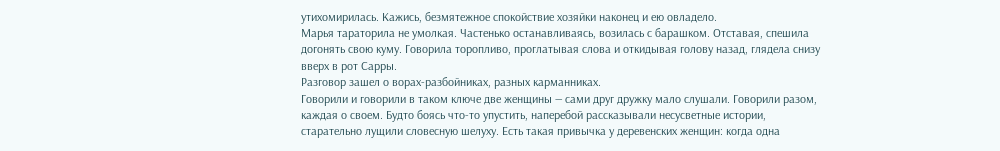утихомирилась. Кажись, безмятежное спокойствие хозяйки наконец и ею овладело.
Марья тараторила не умолкая. Частенько останавливаясь, возилась с барашком. Отставая, спешила догонять свою куму. Говорила торопливо, проглатывая слова и откидывая голову назад, глядела снизу вверх в рот Сарры.
Разговор зашел о ворах-разбойниках, разных карманниках.
Говорили и говорили в таком ключе две женщины — сами друг дружку мало слушали. Говорили разом, каждая о своем. Будто боясь что-то упустить, наперебой рассказывали несусветные истории, старательно лущили словесную шелуху. Есть такая привычка у деревенских женщин: когда одна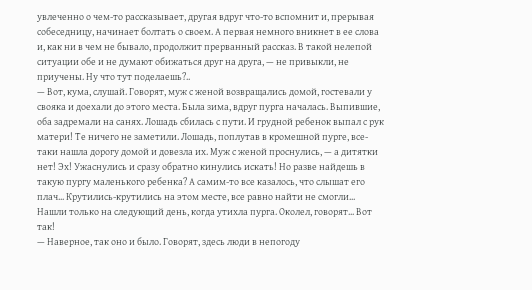увлеченно о чем-то рассказывает, другая вдруг что-то вспомнит и, прерывая собеседницу, начинает болтать о своем. А первая немного вникнет в ее слова и, как ни в чем не бывало, продолжит прерванный рассказ. В такой нелепой ситуации обе и не думают обижаться друг на друга, — не привыкли, не приучены. Ну что тут поделаешь?..
— Вот, кума, слушай. Говорят, муж с женой возвращались домой, гостевали у свояка и доехали до этого места. Была зима, вдруг пурга началась. Выпившие, оба задремали на санях. Лошадь сбилась с пути. И грудной ребенок выпал с рук матери! Те ничего не заметили. Лошадь, поплутав в кромешной пурге, все-таки нашла дорогу домой и довезла их. Муж с женой проснулись, — а дитятки нет! Эх! Ужаснулись и сразу обратно кинулись искать! Но разве найдешь в такую пургу маленького ребенка? А самим-то все казалось, что слышат его плач... Крутились-крутились на этом месте, все равно найти не смогли... Нашли только на следующий день, когда утихла пурга. Околел, говорят... Вот так!
— Наверное, так оно и было. Говорят, здесь люди в непогоду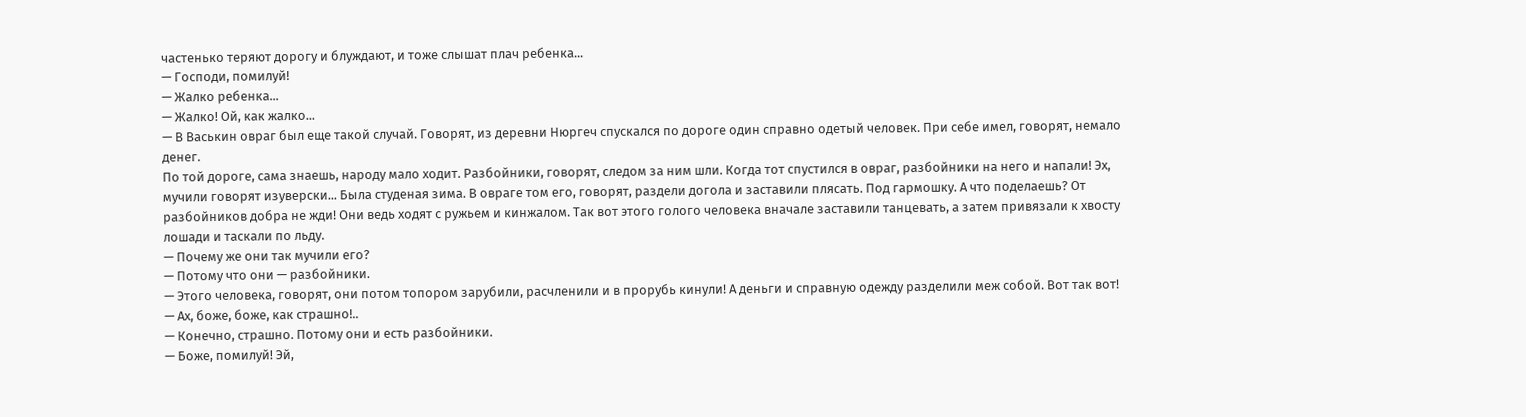частенько теряют дорогу и блуждают, и тоже слышат плач ребенка...
— Господи, помилуй!
— Жалко ребенка...
— Жалко! Ой, как жалко...
— В Васькин овраг был еще такой случай. Говорят, из деревни Нюргеч спускался по дороге один справно одетый человек. При себе имел, говорят, немало денег.
По той дороге, сама знаешь, народу мало ходит. Разбойники, говорят, следом за ним шли. Когда тот спустился в овраг, разбойники на него и напали! Эх, мучили говорят изуверски... Была студеная зима. В овраге том его, говорят, раздели догола и заставили плясать. Под гармошку. А что поделаешь? От разбойников добра не жди! Они ведь ходят с ружьем и кинжалом. Так вот этого голого человека вначале заставили танцевать, а затем привязали к хвосту лошади и таскали по льду.
— Почему же они так мучили его?
— Потому что они — разбойники.
— Этого человека, говорят, они потом топором зарубили, расчленили и в прорубь кинули! А деньги и справную одежду разделили меж собой. Вот так вот!
— Ах, боже, боже, как страшно!..
— Конечно, страшно. Потому они и есть разбойники.
— Боже, помилуй! Эй,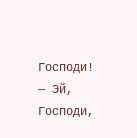Господи!
— Эй, Господи,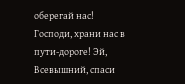оберегай нас! Господи, храни нас в пути-дороге! Эй, Всевышний, спаси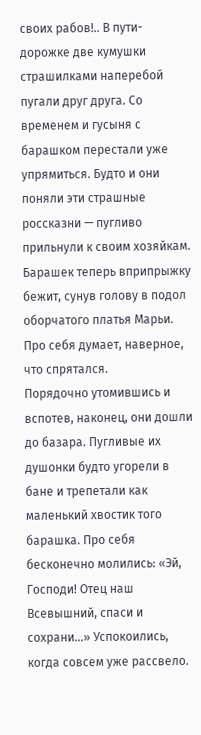своих рабов!.. В пути-дорожке две кумушки страшилками наперебой пугали друг друга. Со временем и гусыня с барашком перестали уже упрямиться. Будто и они поняли эти страшные россказни — пугливо прильнули к своим хозяйкам. Барашек теперь вприпрыжку бежит, сунув голову в подол оборчатого платья Марьи. Про себя думает, наверное, что спрятался.
Порядочно утомившись и вспотев, наконец, они дошли до базара. Пугливые их душонки будто угорели в бане и трепетали как маленький хвостик того барашка. Про себя бесконечно молились: «Эй, Господи! Отец наш Всевышний, спаси и сохрани...» Успокоились, когда совсем уже рассвело.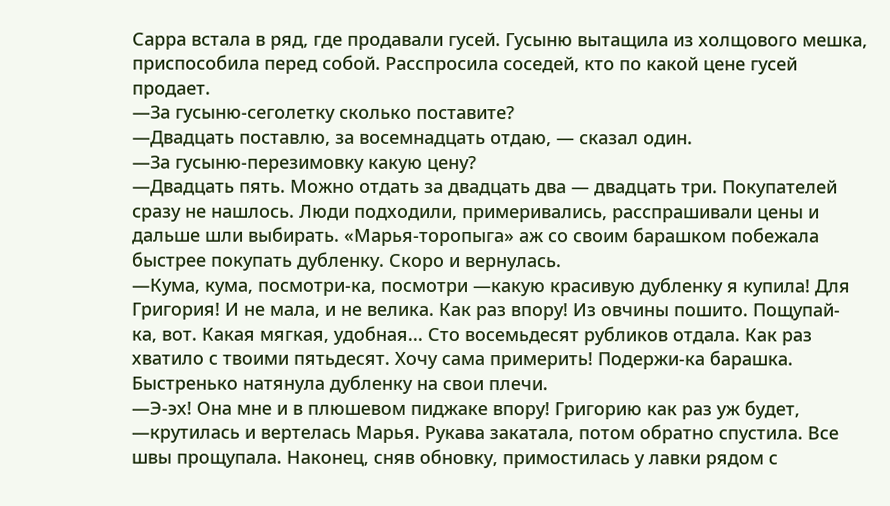Сарра встала в ряд, где продавали гусей. Гусыню вытащила из холщового мешка, приспособила перед собой. Расспросила соседей, кто по какой цене гусей продает.
—За гусыню-сеголетку сколько поставите?
—Двадцать поставлю, за восемнадцать отдаю, — сказал один.
—За гусыню-перезимовку какую цену?
—Двадцать пять. Можно отдать за двадцать два — двадцать три. Покупателей сразу не нашлось. Люди подходили, примеривались, расспрашивали цены и дальше шли выбирать. «Марья-торопыга» аж со своим барашком побежала быстрее покупать дубленку. Скоро и вернулась.
—Кума, кума, посмотри-ка, посмотри —какую красивую дубленку я купила! Для Григория! И не мала, и не велика. Как раз впору! Из овчины пошито. Пощупай- ка, вот. Какая мягкая, удобная... Сто восемьдесят рубликов отдала. Как раз хватило с твоими пятьдесят. Хочу сама примерить! Подержи-ка барашка.
Быстренько натянула дубленку на свои плечи.
—Э-эх! Она мне и в плюшевом пиджаке впору! Григорию как раз уж будет, —крутилась и вертелась Марья. Рукава закатала, потом обратно спустила. Все швы прощупала. Наконец, сняв обновку, примостилась у лавки рядом с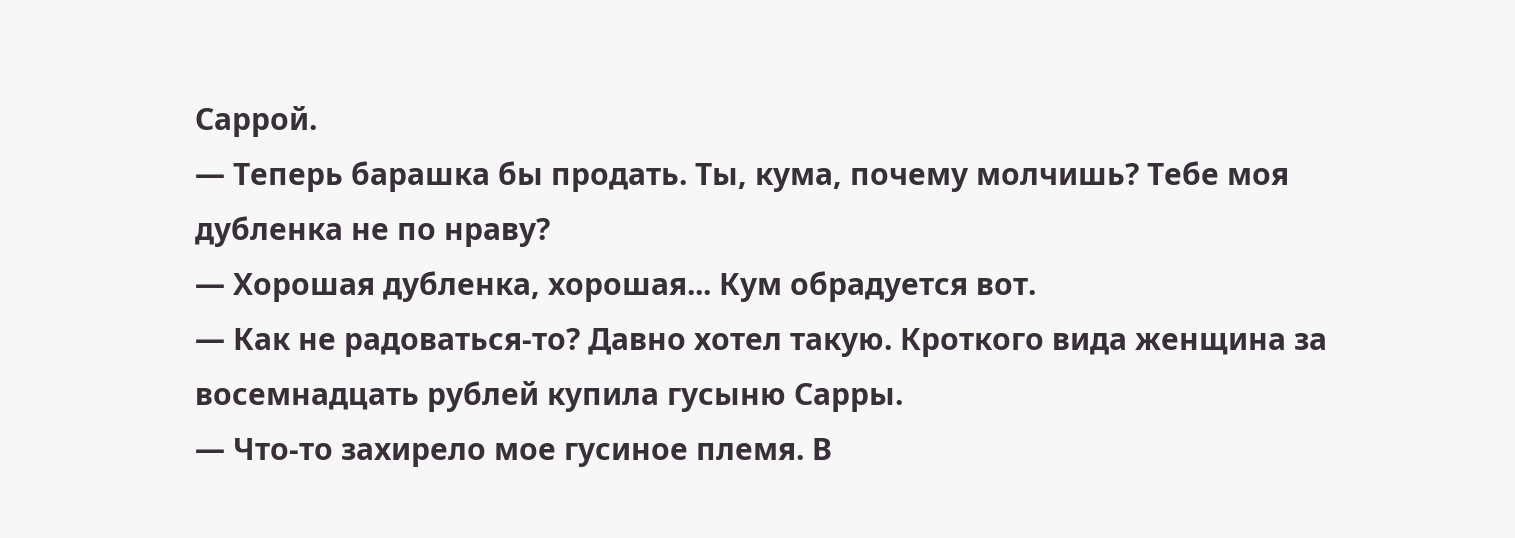Саррой.
— Теперь барашка бы продать. Ты, кума, почему молчишь? Тебе моя дубленка не по нраву?
— Хорошая дубленка, хорошая... Кум обрадуется вот.
— Как не радоваться-то? Давно хотел такую. Кроткого вида женщина за восемнадцать рублей купила гусыню Сарры.
— Что-то захирело мое гусиное племя. В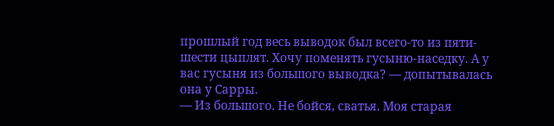прошлый год весь выводок был всего-то из пяти-шести цыплят. Хочу поменять гусыню-наседку. А у вас гусыня из большого выводка? — допытывалась она у Сарры.
— Из большого. Не бойся, сватья. Моя старая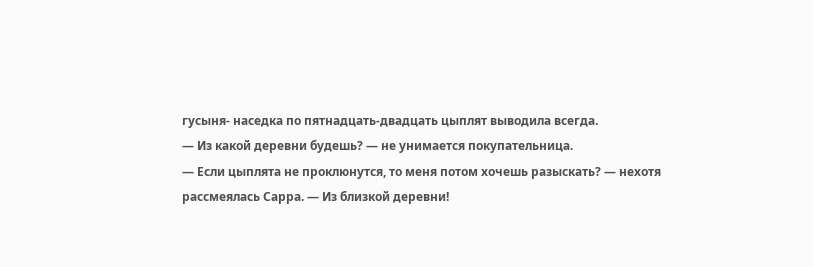гусыня- наседка по пятнадцать-двадцать цыплят выводила всегда.
— Из какой деревни будешь? — не унимается покупательница.
— Если цыплята не проклюнутся, то меня потом хочешь разыскать? — нехотя рассмеялась Сарра. — Из близкой деревни!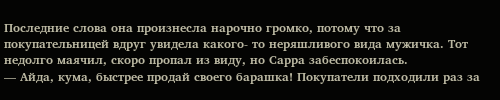Последние слова она произнесла нарочно громко, потому что за покупательницей вдруг увидела какого- то неряшливого вида мужичка. Тот недолго маячил, скоро пропал из виду, но Сарра забеспокоилась.
— Айда, кума, быстрее продай своего барашка! Покупатели подходили раз за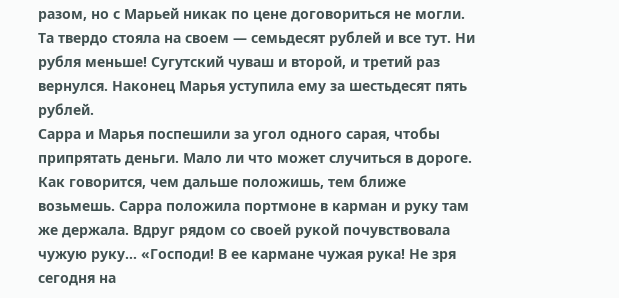разом, но с Марьей никак по цене договориться не могли. Та твердо стояла на своем — семьдесят рублей и все тут. Ни рубля меньше! Сугутский чуваш и второй, и третий раз вернулся. Наконец Марья уступила ему за шестьдесят пять рублей.
Сарра и Марья поспешили за угол одного сарая, чтобы припрятать деньги. Мало ли что может случиться в дороге. Как говорится, чем дальше положишь, тем ближе возьмешь. Сарра положила портмоне в карман и руку там же держала. Вдруг рядом со своей рукой почувствовала чужую руку... «Господи! В ее кармане чужая рука! Не зря сегодня на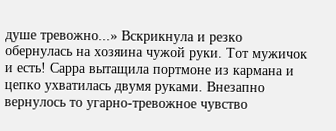душе тревожно...» Вскрикнула и резко обернулась на хозяина чужой руки. Тот мужичок и есть! Сарра вытащила портмоне из кармана и цепко ухватилась двумя руками. Внезапно вернулось то угарно-тревожное чувство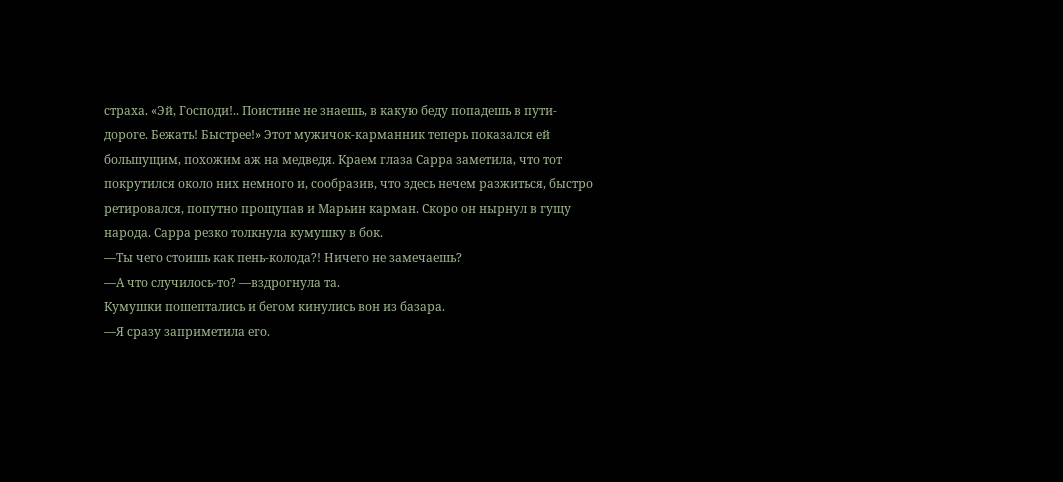страха. «Эй, Господи!.. Поистине не знаешь, в какую беду попадешь в пути- дороге. Бежать! Быстрее!» Этот мужичок-карманник теперь показался ей большущим, похожим аж на медведя. Краем глаза Сарра заметила, что тот покрутился около них немного и, сообразив, что здесь нечем разжиться, быстро ретировался, попутно прощупав и Марьин карман. Скоро он нырнул в гущу народа. Сарра резко толкнула кумушку в бок.
—Ты чего стоишь как пень-колода?! Ничего не замечаешь?
—А что случилось-то? —вздрогнула та.
Кумушки пошептались и бегом кинулись вон из базара.
—Я сразу заприметила его.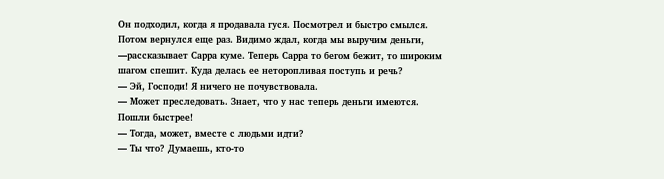Он подходил, когда я продавала гуся. Посмотрел и быстро смылся. Потом вернулся еще раз. Видимо ждал, когда мы выручим деньги, —рассказывает Сарра куме. Теперь Сарра то бегом бежит, то широким шагом спешит. Куда делась ее неторопливая поступь и речь?
— Эй, Господи! Я ничего не почувствовала.
— Может преследовать. Знает, что у нас теперь деньги имеются. Пошли быстрее!
— Тогда, может, вместе с людьми идти?
— Ты что? Думаешь, кто-то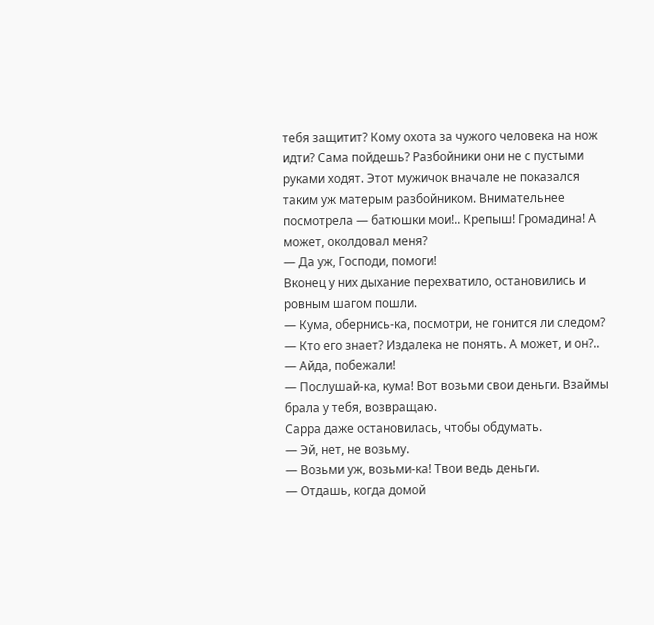тебя защитит? Кому охота за чужого человека на нож идти? Сама пойдешь? Разбойники они не с пустыми руками ходят. Этот мужичок вначале не показался таким уж матерым разбойником. Внимательнее посмотрела — батюшки мои!.. Крепыш! Громадина! А может, околдовал меня?
— Да уж, Господи, помоги!
Вконец у них дыхание перехватило, остановились и ровным шагом пошли.
— Кума, обернись-ка, посмотри, не гонится ли следом?
— Кто его знает? Издалека не понять. А может, и он?..
— Айда, побежали!
— Послушай-ка, кума! Вот возьми свои деньги. Взаймы брала у тебя, возвращаю.
Сарра даже остановилась, чтобы обдумать.
— Эй, нет, не возьму.
— Возьми уж, возьми-ка! Твои ведь деньги.
— Отдашь, когда домой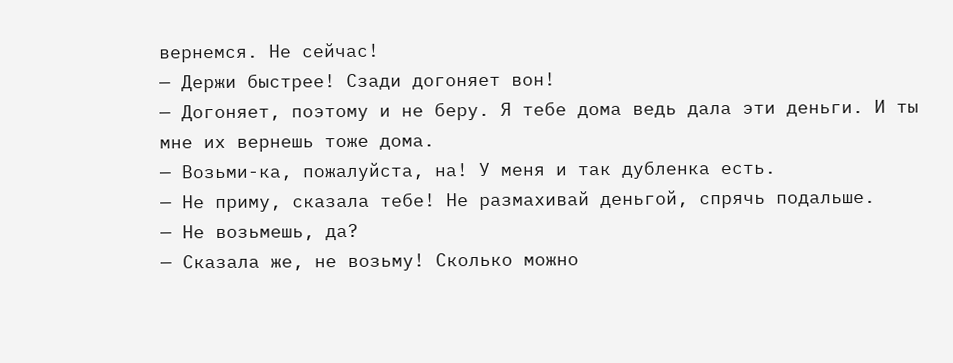вернемся. Не сейчас!
— Держи быстрее! Сзади догоняет вон!
— Догоняет, поэтому и не беру. Я тебе дома ведь дала эти деньги. И ты мне их вернешь тоже дома.
— Возьми-ка, пожалуйста, на! У меня и так дубленка есть.
— Не приму, сказала тебе! Не размахивай деньгой, спрячь подальше.
— Не возьмешь, да?
— Сказала же, не возьму! Сколько можно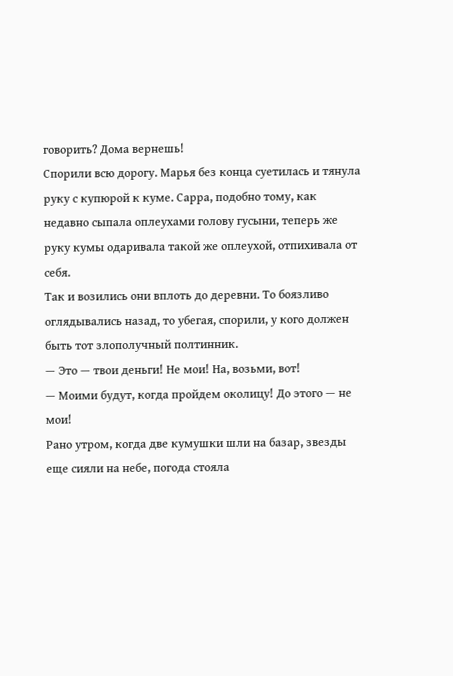говорить? Дома вернешь!
Спорили всю дорогу. Марья без конца суетилась и тянула руку с купюрой к куме. Сарра, подобно тому, как недавно сыпала оплеухами голову гусыни, теперь же руку кумы одаривала такой же оплеухой, отпихивала от себя.
Так и возились они вплоть до деревни. То боязливо оглядывались назад, то убегая, спорили, у кого должен быть тот злополучный полтинник.
— Это — твои деньги! Не мои! На, возьми, вот!
— Моими будут, когда пройдем околицу! До этого — не мои!
Рано утром, когда две кумушки шли на базар, звезды еще сияли на небе, погода стояла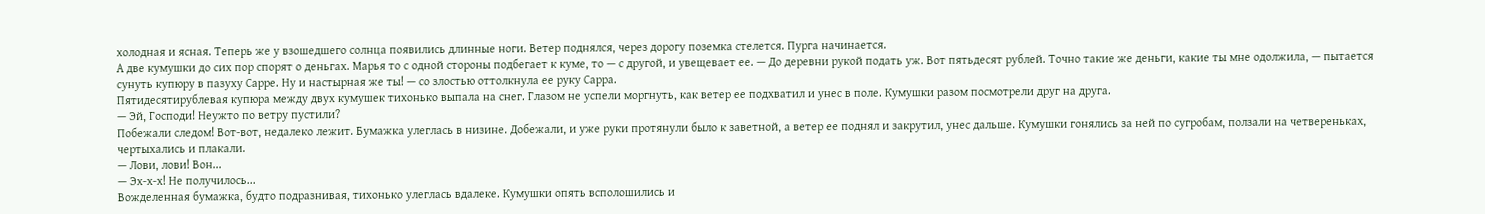холодная и ясная. Теперь же у взошедшего солнца появились длинные ноги. Ветер поднялся, через дорогу поземка стелется. Пурга начинается.
А две кумушки до сих пор спорят о деньгах. Марья то с одной стороны подбегает к куме, то — с другой, и увещевает ее. — До деревни рукой подать уж. Вот пятьдесят рублей. Точно такие же деньги, какие ты мне одолжила, — пытается сунуть купюру в пазуху Сарре. Ну и настырная же ты! — со злостью оттолкнула ее руку Сарра.
Пятидесятирублевая купюра между двух кумушек тихонько выпала на снег. Глазом не успели моргнуть, как ветер ее подхватил и унес в поле. Кумушки разом посмотрели друг на друга.
— Эй, Господи! Неужто по ветру пустили?
Побежали следом! Вот-вот, недалеко лежит. Бумажка улеглась в низине. Добежали, и уже руки протянули было к заветной, а ветер ее поднял и закрутил, унес дальше. Кумушки гонялись за ней по сугробам, ползали на четвереньках, чертыхались и плакали.
— Лови, лови! Вон...
— Эх-х-х! Не получилось...
Вожделенная бумажка, будто подразнивая, тихонько улеглась вдалеке. Кумушки опять всполошились и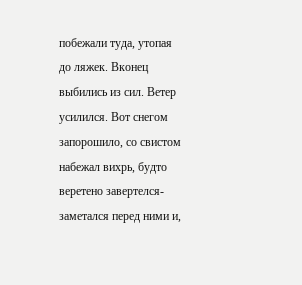побежали туда, утопая до ляжек. Вконец выбились из сил. Ветер усилился. Вот снегом запорошило, со свистом набежал вихрь, будто веретено завертелся-заметался перед ними и,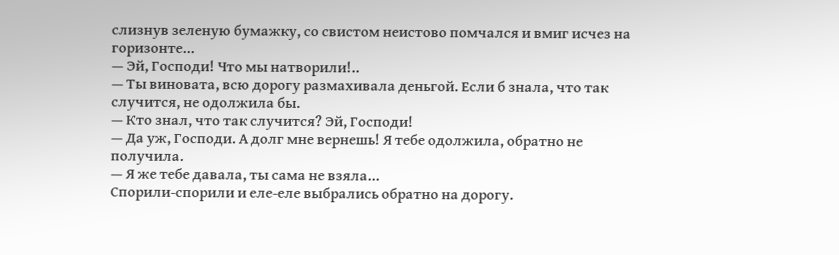слизнув зеленую бумажку, со свистом неистово помчался и вмиг исчез на горизонте...
— Эй, Господи! Что мы натворили!..
— Ты виновата, всю дорогу размахивала деньгой. Если б знала, что так случится, не одолжила бы.
— Кто знал, что так случится? Эй, Господи!
— Да уж, Господи. А долг мне вернешь! Я тебе одолжила, обратно не получила.
— Я же тебе давала, ты сама не взяла...
Спорили-спорили и еле-еле выбрались обратно на дорогу.